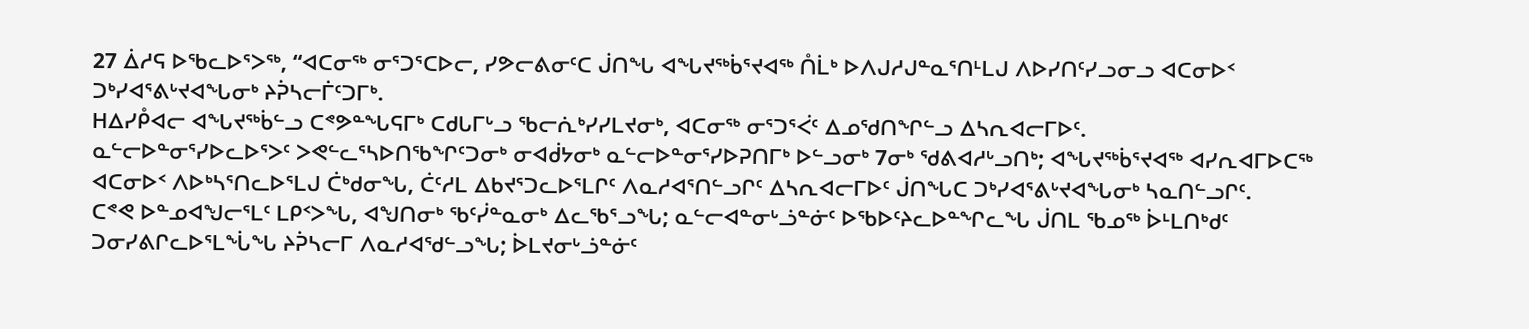27 ᐄᓱᕋ ᐅᖃᓚᐅᕐᐳᖅ, “ᐊᑕᓂᖅ ᓂᕐᑐᕐᑕᐅᓕ, ᓯᕗᓕᕕᓂᑦᑕ ᒎᑎᖓ ᐊᖓᔪᖅᑳᕐᔪᐊᖅ ᑍᒫᒃ ᐅᐱᒍᓱᒍᓐᓇᕐᑎᒻᒪᒍ ᐱᐅᓯᑎᑦᓯᓗᓂᓗ ᐊᑕᓂᐅᑉ ᑐᒃᓯᐊᕐᕕᒡᔪᐊᖓᓂᒃ ᔨᕉᓴᓕᒦᑦᑐᒥᒃ.
ᕼᐃᓯᑬᐊᓕ ᐊᖓᔪᖅᑳᓪᓗ ᑕᕝᕗᓐᖓᕋᒥᒃ ᑕᑯᒐᒥᒡᓗ ᖃᓕᕇᒃᓯᓯᒪᔪᓂᒃ, ᐊᑕᓂᖅ ᓂᕐᑐᕐᐹᑦ ᐃᓄᖁᑎᖏᓪᓗ ᐃᓴᕆᐊᓕᒥᐅᑦ.
ᓇᓪᓕᐅᓐᓂᕐᓯᐅᓚᐅᕐᐳᑦ ᐳᕙᓪᓚᕐᓴᐅᑎᖃᖏᑦᑐᓂᒃ ᓂᐊᑰᔭᓂᒃ ᓇᓪᓕᐅᓐᓂᕐᓯᐅᕈᑎᒥᒃ ᐅᓪᓗᓂᒃ 7ᓂᒃ ᖁᕕᐊᓱᒡᓗᑎᒃ; ᐊᖓᔪᖅᑳᕐᔪᐊᖅ ᐊᓯᕆᐊᒥᐅᑕᖅ ᐊᑕᓂᐅᑉ ᐱᐅᒃᓴᕐᑎᓚᐅᕐᒪᒍ ᑖᒃᑯᓂᖓ, ᑖᑦᓱᒪ ᐃᑲᔪᕐᑐᓚᐅᕐᒪᒋᑦ ᐱᓇᓱᐊᕐᑎᓪᓗᒋᑦ ᐃᓴᕆᐊᓕᒥᐅᑦ ᒎᑎᖓᑕ ᑐᒃᓯᐊᕐᕕᒡᔪᐊᖓᓂᒃ ᓴᓇᑎᓪᓗᒋᑦ.
ᑕᕝᕙ ᐅᓐᓄᐊᖑᓕᕐᒪᑦ ᒪᑭᑉᐳᖓ, ᐊᖑᑎᓂᒃ ᖃᑦᓰᓐᓇᓂᒃ ᐃᓚᖃᕐᓗᖓ; ᓇᓪᓕᐊᓐᓂᒡᓘᓐᓃᑦ ᐅᖃᐅᑦᔨᓚᐅᓐᖏᓚᖓ ᒎᑎᒪ ᖃᓄᖅ ᐆᒻᒪᑎᒃᑯᑦ ᑐᓂᓯᕕᒋᓚᐅᕐᒪᖔᖓ ᔨᕉᓴᓕᒥ ᐱᓇᓱᐊᖁᓪᓗᖓ; ᐆᒪᔪᓂᒡᓘᓐᓃᑦ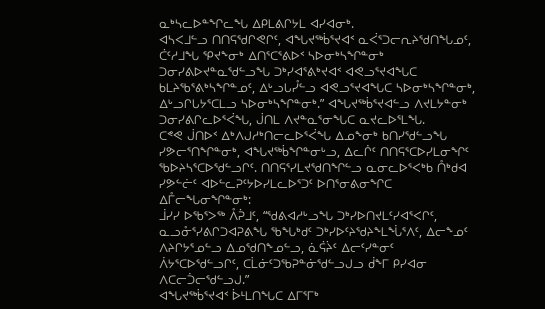ᓇᒃᓴᓚᐅᓐᖏᓚᖓ ᐃᑭᒪᕕᒋᔭᒪ ᐊᓯᐊᓂᒃ.
ᐊᓴᐸᒧᓪᓗ ᑎᑎᕋᖁᒋᕙᒋᑦ, ᐊᖓᔪᖅᑳᕐᔪᐊᑉ ᓇᐹᕐᑐᓕᕆᔨᖁᑎᖓᓄᑦ, ᑖᑦᓱᒧᖓ ᕿᔪᖕᓂᒃ ᐃᑎᕐᑕᕐᕕᐅᑉ ᓴᐅᓂᒃᓴᖏᓐᓂᒃ ᑐᓂᓯᕕᐅᔪᓐᓇᖁᓪᓗᖓ ᑐᒃᓯᐊᕐᕕᒃᔪᐊᑉ ᐊᕙᓗᕐᔪᐊᖓᑕ ᑲᒪᔨᖃᕐᕕᒃᓴᖏᓐᓄᑦ, ᐃᒡᓗᒐᓮᓪᓗ ᐊᕙᓗᕐᔪᐊᖓᑕ ᓴᐅᓂᒃᓴᖏᓐᓂᒃ, ᐃᒡᓗᒋᒐᔭᕐᑕᒪᓗ ᓴᐅᓂᒃᓴᖏᓐᓂᒃ.” ᐊᖓᔪᖅᑳᕐᔪᐊᓪᓗ ᐱᔪᒪᔭᓐᓂᒃ ᑐᓂᓯᕕᒋᓚᐅᕐᐹᖓ, ᒎᑎᒪ ᐱᔪᓐᓇᕐᓂᖓᑕ ᓇᔪᓚᐅᕐᒪᖓ.
ᑕᕝᕙ ᒎᑎᐅᑉ ᐃᒃᐱᒍᓱᒃᑎᓕᓚᐅᕐᐹᖓ ᐃᓄᖕᓂᒃ ᑲᑎᓯᖁᓪᓗᖓ ᓯᕗᓕᕐᑎᖏᓐᓂᒃ, ᐊᖓᔪᖅᑳᖏᓐᓂᒡᓗ, ᐃᓚᒌᑦ ᑎᑎᕋᕐᑕᐅᓯᒪᓂᖏᑦ ᖃᐅᔨᓴᕐᑕᐅᖁᓪᓗᒋᑦ. ᑎᑎᕋᕐᓯᒪᔪᖁᑎᖏᓪᓗ ᓇᓂᓚᐅᕐᐸᒃᑲ ᑍᒃᑯᐊ ᓯᕗᓪᓖᑦ ᐊᐅᓪᓚᕈᑦᔭᐅᓯᒪᓚᐅᕐᑐᑦ ᐅᑎᕐᓂᕕᓂᖏᑕ ᐃᒤᓕᖓᓂᖏᓐᓂᒃ:
ᒨᓯᓯ ᐅᖃᕐᐳᖅ ᐰᕉᒧᑦ, “ᖁᕕᐊᓱᒡᓗᖓ ᑐᒃᓯᐅᑎᔪᒪᑦᓯᐊᕐᐸᒋᑦ, ᓇᓗᓁᕐᓯᕕᒋᑐᐊᕈᕕᖓ ᖃᖓᒃᑯᑦ ᑐᒃᓯᐅᑦᔨᖁᔨᖕᒪᖔᕐᐱᑦ, ᐃᓕᖕᓄᑦ ᐱᔨᒋᔭᕐᓄᓪᓗ ᐃᓄᖁᑎᖕᓄᓪᓗ, ᓈᕌᔩᑦ ᐃᓕᑦᓯᓐᓂᑦ ᐲᔭᕐᑕᐅᖁᓪᓗᒋᑦ, ᑕᒫᓃᑦᑐᖃᕈᓐᓃᖁᓪᓗᒍᓗ ᑰᖕᒥ ᑭᓯᐊᓂ ᐱᑕᓕᑑᓕᖁᓪᓗᒍ.”
ᐊᖓᔪᖅᑳᕐᔪᐊᑉ ᐆᒻᒪᑎᖓᑕ ᐃᒥᕐᒥᒃ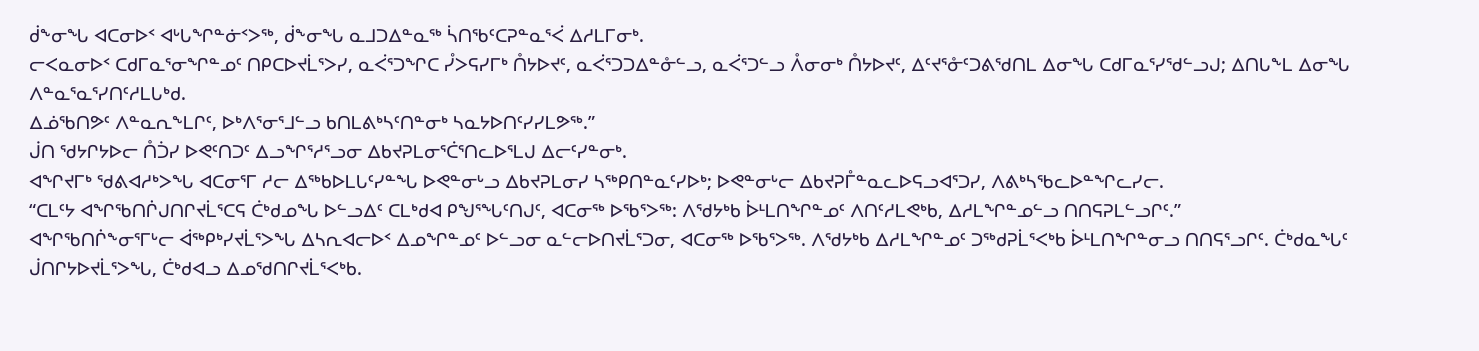ᑰᖕᓂᖓ ᐊᑕᓂᐅᑉ ᐊᒡᒐᖏᓐᓃᑉᐳᖅ, ᑰᖕᓂᖓ ᓇᒧᑐᐃᓐᓇᖅ ᓵᑎᖃᑦᑕᕈᓐᓇᕐᐹ ᐃᓱᒪᒥᓂᒃ.
ᓕᐸᓇᓂᐅᑉ ᑕᑯᒥᓇᕐᓂᖏᓐᓄᑦ ᑎᑭᑕᐅᔪᒫᕐᐳᓯ, ᓇᐹᕐᑐᖏᑕ ᓮᐳᕋᓯᒥᒃ ᑍᔭᐅᔪᑦ, ᓇᐹᕐᑐᑐᐃᓐᓁᓪᓗ, ᓇᐹᕐᑐᓪᓗ ᐰᓂᓂᒃ ᑍᔭᐅᔪᑦ, ᐃᑦᔪᕐᓁᑦᑐᕕᖁᑎᒪ ᐃᓂᖓ ᑕᑯᒥᓇᕐᓯᖁᓪᓗᒍ; ᐃᑎᒐᖕᒪ ᐃᓂᖓ ᐱᓐᓇᕐᓇᕐᓯᑎᑦᓱᒪᒐᒃᑯ.
ᐃᓅᖃᑎᕗᑦ ᐱᓐᓇᕆᖕᒪᒋᑦ, ᐅᒃᐱᕐᓂᕐᒧᓪᓗ ᑲᑎᒪᕕᒃᓴᑦᑎᓐᓂᒃ ᓴᓇᔭᐅᑎᑦᓯᓯᒪᕗᖅ.”
ᒎᑎ ᖁᔭᒋᔭᐅᓕ ᑍᑑᓯ ᐅᕙᑦᑎᑐᑦ ᐃᓗᖏᕐᓱᕐᓗᓂ ᐃᑲᔪᕈᒪᓂᕐᑖᕐᑎᓚᐅᕐᒪᒍ ᐃᓕᑦᓯᓐᓂᒃ.
ᐊᖏᔪᒥᒃ ᖁᕕᐊᓱᒃᐳᖓ ᐊᑕᓂᕐᒥ ᓱᓕ ᐃᖅᑲᐅᒪᒐᑦᓯᓐᖓ ᐅᕙᓐᓂᒡᓗ ᐃᑲᔪᕈᒪᓂᓯ ᓴᖅᑭᑎᓐᓇᑦᓯᐅᒃ; ᐅᕙᓐᓂᒡᓕ ᐃᑲᔪᕈᒤᓐᓇᓚᐅᕋᓗᐊᕐᑐᓯ, ᐱᕕᒃᓴᖃᓚᐅᓐᖏᓚᓯᓕ.
“ᑕᒪᑦᔭ ᐊᖏᖃᑎᒌᒍᑎᒋᔪᒫᕐᑕᕋ ᑖᒃᑯᓄᖓ ᐅᓪᓗᐃᑦ ᑕᒪᒃᑯᐊ ᑭᖑᕐᖓᑦᑎᒍᑦ, ᐊᑕᓂᖅ ᐅᖃᕐᐳᖅ: ᐱᖁᔭᒃᑲ ᐆᒻᒪᑎᖏᓐᓄᑦ ᐱᑎᑦᓱᒪᕙᒃᑲ, ᐃᓱᒪᖏᓐᓄᓪᓗ ᑎᑎᕋᕈᒪᓪᓗᒋᑦ.”
ᐊᖏᖃᑎᒌᖕᓂᕐᒥᒡᓕ ᐋᖅᑭᒃᓯᔪᒫᕐᐳᖓ ᐃᓴᕆᐊᓕᐅᑉ ᐃᓄᖏᓐᓄᑦ ᐅᓪᓗᓂ ᓇᓪᓕᐅᑎᔪᒫᕐᑐᓂ, ᐊᑕᓂᖅ ᐅᖃᕐᐳᖅ. ᐱᖁᔭᒃᑲ ᐃᓱᒪᖏᓐᓄᑦ ᑐᖅᑯᕈᒫᕐᐸᒃᑲ ᐆᒻᒪᑎᖏᓐᓂᓗ ᑎᑎᕋᕐᓗᒋᑦ. ᑖᒃᑯᓇᖓᑦ ᒎᑎᒋᔭᐅᔪᒫᕐᐳᖓ, ᑖᒃᑯᐊᓗ ᐃᓄᖁᑎᒋᔪᒫᕐᐸᒃᑲ.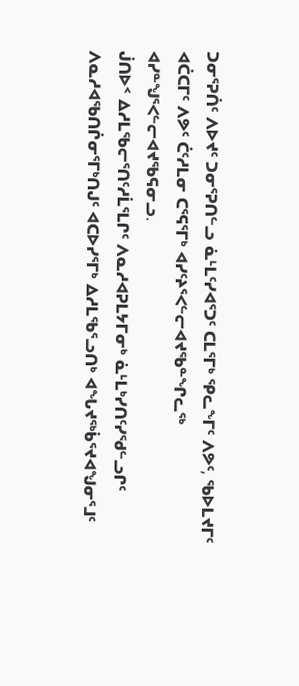ᑐᓂᕐᕈᑏᑦ ᐱᐅᔪᑦ ᑐᓂᕐᕈᑎᓪᓗ ᓈᒻᒪᑦᓯᐊᕐᑐᑦ ᑕᒪᕐᒥᒃ ᕿᓚᖕᒥᑦ ᐱᕗᑦ, ᖃᐅᒪᔪᒥᑦ ᐊᑖᑕᒥᑦ ᐱᕗᑦ ᑖᑦᓱᒪᓂ ᑕᕐᕋᕐᒥᒃ ᐊᓯᑦᔨᕐᐸᓪᓕᐊᔪᖃᓐᖏᓚᖅ ᐊᓯᓐᖑᕐᐸᓪᓕᐊᔪᖃᕋᓂᓗ.
ᒎᑎᐅᑉ ᐃᓱᒪᖃᓕᕐᑎᑦᓱᒫᕐᒪᒋᑦ ᐱᓇᓱᐊᕈᒪᔭᒥᓂᒃ ᓈᒻᒪᒃᓯᑎᑦᓯᖁᓪᓗᒋᑦ ᐱᓇᓱᐊᖃᑎᒌᓂᕐᒥᒃᑎᒍᑦ ᐊᑕᐅᓯᕐᒥᒃ ᐃᓱᒪᖃᕐᓗᑎᒃ ᐊᖓᔪᖅᑳᕐᔪᐊᖑᓂᕐᒧᑦ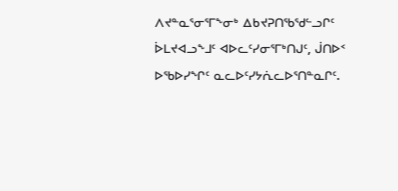ᐱᔪᓐᓇᕐᓂᕐᒥᖕᓂᒃ ᐃᑲᔪᕈᑎᖃᖁᓪᓗᒋᑦ ᐆᒪᔪᐊᓗᖕᒧᑦ ᐊᐅᓚᑦᓯᓂᕐᒥᒃᑎᒍᑦ, ᒎᑎᐅᑉ ᐅᖃᐅᓯᖏᑦ ᓇᓚᐅᑦᓯᔭᕇᓚᐅᕐᑎᓐᓇᒋᑦ.